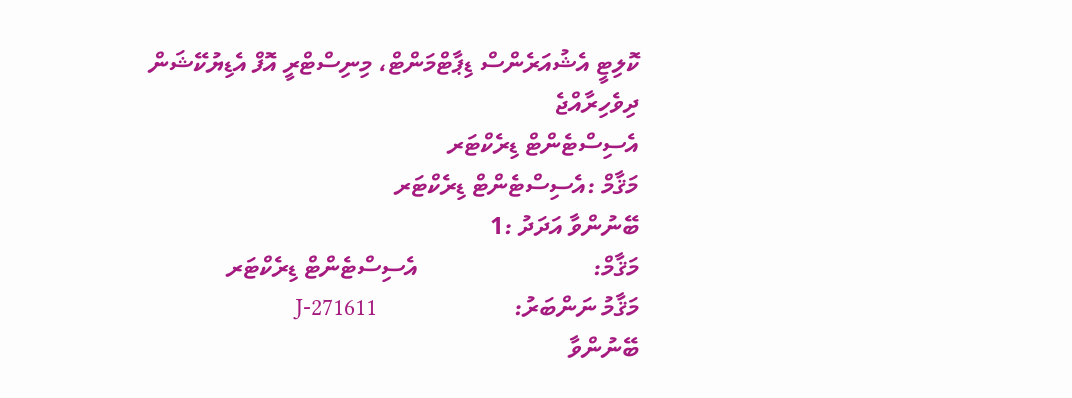ކޮލިޓީ އެޝުއަރެންސް ޑިޕާޓްމަންޓް، މިނިސްޓްރީ އޮފް އެޑިޔުކޭޝަން
ދިވެހިރާއްޖެ
އެސިސްޓެންޓް ޑިރެކްޓަރ
މަޤާމް :އެސިސްޓެންޓް ޑިރެކްޓަރ
ބޭނުންވާ އަދަދު :1
މަޤާމް:                            އެސިސްޓެންޓް ޑިރެކްޓަރ
މަޤާމު ނަންބަރު:                      J-271611
ބޭނުންވާ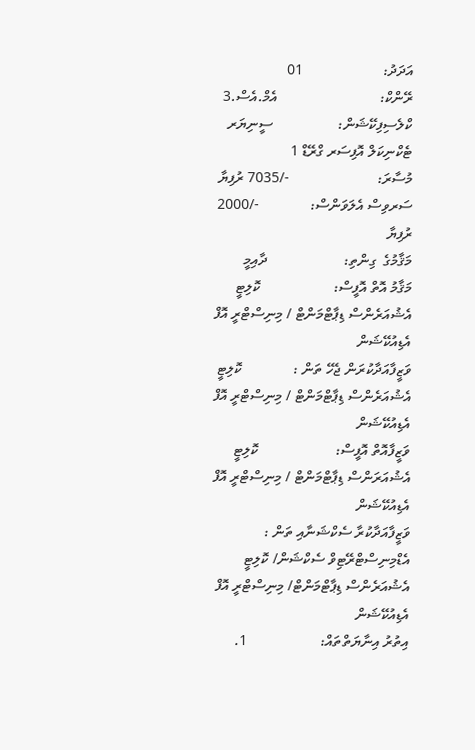އަދަދު:                      01
ރޭންކް:                            އެމް.އެސް.3
ކްލެސިފިކޭޝަން:                  ސީނިޔަރ ޓެކްނިކަލް އޮފިސަރ ގްރޭޑް 1
މުސާރަ:                        -/7035 ރުފިޔާ
ސަރވިސް އެލަވަންސް:              -/2000 ރުފިޔާ
މަޤާމުގެ  ގިންތި:                     ދާއިމީ
މަޤާމު އޮތް އޮފީސް:                    ކޮލިޓީ އެޝުއަރެންސް ޑިޕާޓްމަންޓް / މިނިސްޓްރީ އޮފް އެޑިއުކޭޝަން
ވަޒީފާއަދާކުރަން ޖެހޭ ތަން :              ކޮލިޓީ އެޝުއަރެންސް ޑިޕާޓްމަންޓް / މިނިސްޓްރީ އޮފް އެޑިއުކޭޝަން
ވަޒީފާއޮތް އޮފީސް:                     ކޮލިޓީ އެޝުއަރަންސް ޑިޕާޓްމަންޓް / މިނިސްޓްރީ އޮފް އެޑިއުކޭޝަން
ވަޒީފާއަދާކުރާ ސެކްޝަނާއި ތަން :          އެޑްމިނިސްޓްރޭޓިވް ސެކްޝަން/ ކޮލިޓީ އެޝުއަރެންސް ޑިޕާޓްމަންޓް/ މިނިސްޓްރީ އޮފް އެޑިއުކޭޝަން
އިތުރު އިނާޔަތްތައް:                    1.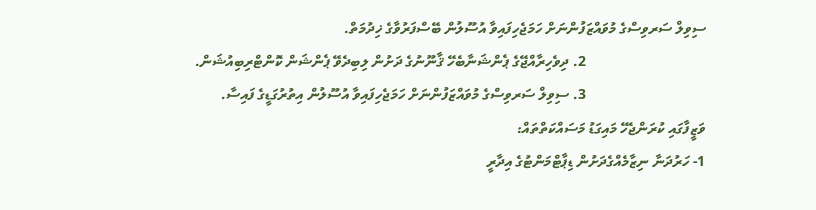ސިވިލް ސަރވިސްގެ މުވައްޒަފުންނަށް ހަމަޖެހިފައިވާ އުސޫލުން ބޭސްފަރުވާގެ ޚިދުމަތް.
                                 2. ދިވެހިރާއްޖޭގެ ޕެންޝަނާބެހޭ ޤާނޫނުގެ ދަށުން ލިބިދެވޭ ޕެންޝަން ކޮންޓްރިބިއުޝަން.
                                 3. ސިވިލް ސަރވިސްގެ މުވައްޒަފުންނަށް ހަމަޖެހިފައިވާ އުސޫލުން އިތުރުގަޑީގެ ފައިސާ.
ވަޒީފާގައި ކުރަންޖެހޭ މައިގަޑު މަސައްކަތްތައް:
1- ހަރުދަނާ ނިޒާމެއްގެދަށުން ޑިޕާޓްމަންޓުގެ އިދާރީ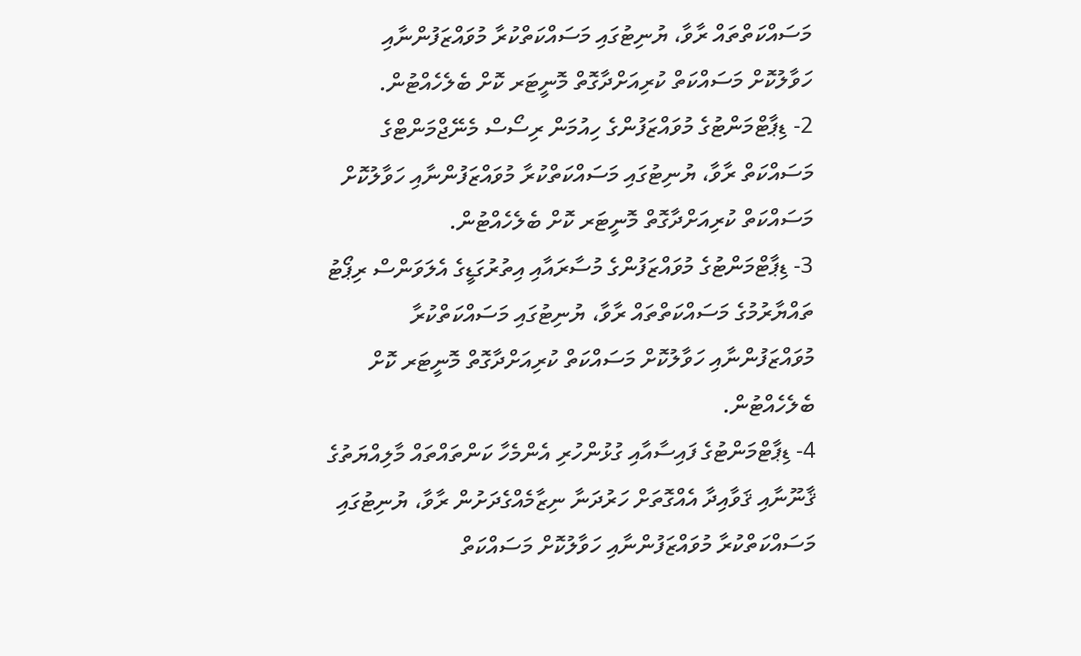މަސައްކަތްތައް ރާވާ، ޔުނިޓުގައި މަސައްކަތްކުރާ މުވައްޒަފުންނާއި ހަވާލުކޮށް މަސައްކަތް ކުރިއަށްދާގޮތް މޮނީޓަރ ކޮށް ބެލެހެއްޓުން.
2- ޑިޕާޓްމަންޓުގެ މުވައްޒަފުންގެ ހިއުމަން ރިސޯސް މެނޭޖްމަންޓްގެ މަސައްކަތް ރާވާ، ޔުނިޓުގައި މަސައްކަތްކުރާ މުވައްޒަފުންނާއި ހަވާލުކޮށް މަސައްކަތް ކުރިއަށްދާގޮތް މޮނީޓަރ ކޮށް ބެލެހެއްޓުން.
3- ޑިޕާޓްމަންޓުގެ މުވައްޒަފުންގެ މުސާރައާއި އިތުރުގަޑީގެ އެލަވަންސް ރިޕޯޓު ތައްޔާރުމުގެ މަސައްކަތްތައް ރާވާ، ޔުނިޓުގައި މަސައްކަތްކުރާ މުވައްޒަފުންނާއި ހަވާލުކޮށް މަސައްކަތް ކުރިއަށްދާގޮތް މޮނީޓަރ ކޮށް ބެލެހެއްޓުން.
4- ޑިޕާޓްމަންޓުގެ ފައިސާއާއި ގުޅުންހުރި އެންމެހާ ކަންތައްތައް މާލިއްޔަތުގެ ޤާނޫނާއި ޤަވާއިދާ އެއްގޮތަށް ހަރުދަނާ ނިޒާމެއްގެދަށުން ރާވާ، ޔުނިޓުގައި މަސައްކަތްކުރާ މުވައްޒަފުންނާއި ހަވާލުކޮށް މަސައްކަތް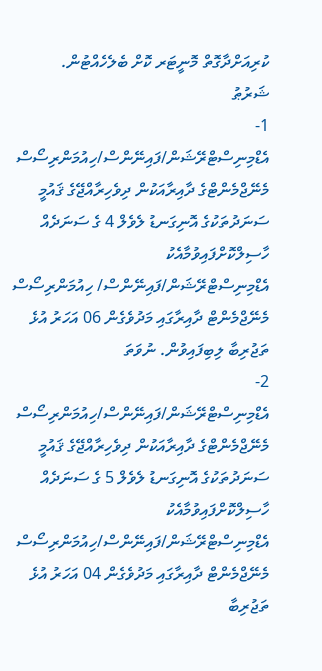ކުރިއަށްދާގޮތް މޮނީޓަރ ކޮށް ބެލެހެއްޓުން.
ޝަރުޠު
1-                 އެޑްމިނިސްޓްރޭޝަން/ފައިނޭންސް/ހިއުމަންރިސޯސް މެނޭޖްމެންޓްގެ ދާއިރާއަކުން ދިވެހިރާއްޖޭގެ ޤައުމީ ސަނަދުތަކުގެ އޮނިގަނޑު ލެވެލް 4 ގެ ސަނަދެއް ހާސިލްކޮށްފައިވުމާއެކު އެޑްމިނިސްޓްރޭޝަން/ފައިނޭންސް/ ހިއުމަންރިސޯސް މެނޭޖްމެންޓް ދާއިރާގައި މަދުވެގެން 06 އަހަރު އުޅެ ތަޖުރިބާ ލިބިފައިވުން. ނުވަތަ
2-      އެޑްމިނިސްޓްރޭޝަން/ފައިނޭންސް/ހިއުމަންރިސޯސް މެނޭޖްމެންޓްގެ ދާއިރާއަކުން ދިވެހިރާއްޖޭގެ ޤައުމީ ސަނަދުތަކުގެ އޮނިގަނޑު ލެވެލް 5 ގެ ސަނަދެއް ހާސިލްކޮށްފައިވުމާއެކު އެޑްމިނިސްޓްރޭޝަން/ފައިނޭންސް/ހިއުމަންރިސޯސް މެނޭޖްމެންޓް ދާއިރާގައި މަދުވެގެން 04 އަހަރު އުޅެ ތަޖުރިބާ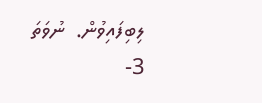ލިބިފައިވުން.  ނުވަތަ
3-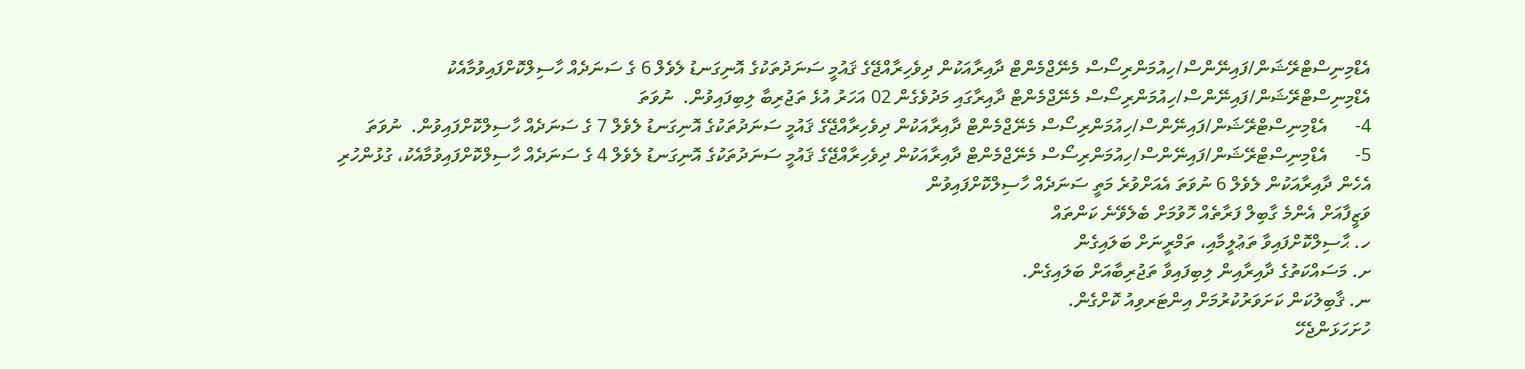އެޑްމިނިސްޓްރޭޝަން/ފައިނޭންސް/ހިއުމަންރިސޯސް މެނޭޖްމެންޓް ދާއިރާއަކުން ދިވެހިރާއްޖޭގެ ޤައުމީ ސަނަދުތަކުގެ އޮނިގަނޑު ލެވެލް 6 ގެ ސަނަދެއް ހާސިލްކޮށްފައިވުމާއެކު އެޑްމިނިސްޓްރޭޝަން/ފައިނޭންސް/ހިއުމަންރިސޯސް މެނޭޖްމެންޓް ދާއިރާގައި މަދުވެގެން 02 އަހަރު އުޅެ ތަޖުރިބާ ލިބިފައިވުން.  ނުވަތަ
4-      އެޑްމިނިސްޓްރޭޝަން/ފައިނޭންސް/ހިއުމަންރިސޯސް މެނޭޖްމެންޓް ދާއިރާއަކުން ދިވެހިރާއްޖޭގެ ޤައުމީ ސަނަދުތަކުގެ އޮނިގަނޑު ލެވެލް 7 ގެ ސަނަދެއް ހާސިލްކޮށްފައިވުން.  ނުވަތަ
5-      އެޑްމިނިސްޓްރޭޝަން/ފައިނޭންސް/ހިއުމަންރިސޯސް މެނޭޖްމެންޓް ދާއިރާއަކުން ދިވެހިރާއްޖޭގެ ޤައުމީ ސަނަދުތަކުގެ އޮނިގަނޑު ލެވެލް 4 ގެ ސަނަދެއް ހާސިލްކޮށްފައިވުމާއެކު، ގުޅުންހުރި އެހެން ދާއިރާއަކުން ލެވެލް 6 ނުވަތަ އެއަށްވުރެ މަތީ ސަނަދެއް ހާސިލްކޮށްފައިވުން
ވަޒީފާއަށް އެންމެ ގާބިލް ފަރާތެއް ހޮވުމަށް ބެލެވޭނެ ކަންތައް
ހ. ޙާސިލްކޮށްފައިވާ ތަޢުލީމާއި، ތަމްރީނަށް ބަލައިގެން
ށ. މަސައްކަތުގެ ދާއިރާއިން ލިބިފައިވާ ތަޖުރިބާއަށް ބަލައިގެން.
ނ. ޤާބިލުކަން ކަށަވަރުކުރުމަށް އިންޓަރވިއު ކޮށްގެން.
ހުށަހަޅަންޖެހޭ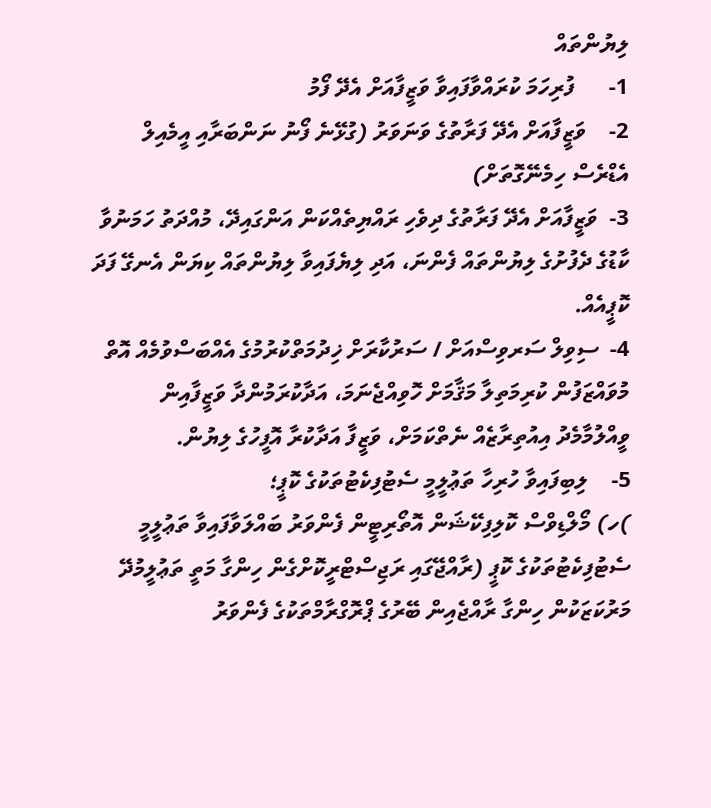ލިޔުންތައް
1-      ފުރިހަމަ ކުރައްވާފައިވާ ވަޒީފާއަށް އެދޭ ފޯމު
2-    ވަޒީފާއަށް އެދޭ ފަރާތުގެ ވަނަވަރު (ގުޅޭނެ ފޯނު ނަންބަރާއި އީމެއިލް އެޑްރެސް ހިމެނޭގޮތަށް)
3-  ވަޒީފާއަށް އެދޭ ފަރާތުގެ ދިވެހި ރައްޔިތެއްކަން އަންގައިދޭ، މުއްދަތު ހަމަނުވާ ކާޑުގެ ދެފުށުގެ ލިޔުންތައް ފެންނަ، އަދި ލިޔެފައިވާ ލިޔުންތައް ކިޔަން އެނގޭ ފަދަ ކޮޕީއެއް.
4-  ސިވިލް ސަރވިސްއަށް / ސަރުކާރަށް ޚިދުމަތްކުރުމުގެ އެއްބަސްވުމެއް އޮތް މުވައްޒަފުން ކުރިމަތިލާ މަޤާމަށް ހޮވިއްޖެނަމަ، އަދާކުރަމުންދާ ވަޒީފާއިން ވީއްލުމާމެދު އިއުތިރާޒެއް ނެތްކަމަށް، ވަޒީފާ އަދާކުރާ އޮފީހުގެ ލިޔުން.
5-    ލިބިފައިވާ ހުރިހާ ތަޢުލީމީ ސެޓުފިކެޓުތަކުގެ ކޮޕީ؛
)ހ) މޯލްޑިވްސް ކޮލިފިކޭޝަން އޮތޯރިޓީން ފެންވަރު ބައްލަވާފައިވާ ތަޢުލީމީ ސެޓުފިކެޓުތަކުގެ ކޮޕީ (ރާއްޖޭގައި ރަޖިސްޓްރީކޮށްގެން ހިންގާ މަތީ ތަޢުލީމުދޭ މަރުކަޒަކުން ހިންގާ ރާއްޖެއިން ބޭރުގެ ޕްރޮގްރާމްތަކުގެ ފެންވަރު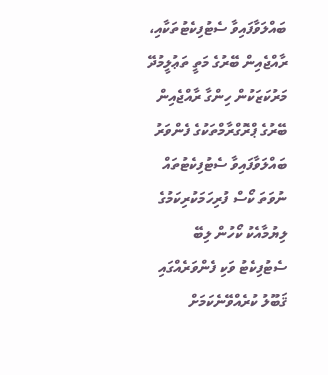ބައްލަވާފައިވާ ސެޓުފިކެޓުތަކާއި، ރާއްޖެއިން ބޭރުގެ މަތީ ތަޢުލީމުދޭ މަރުކަޒަކުން ހިންގާ ރާއްޖެއިން ބޭރުގެ ޕްރޮގްރާމްތަކުގެ ފެންވަރު ބައްލަވާފައިވާ ސެޓުފިކެޓުތައް ނުވަތަ ކޯސް ފުރިހަމަކުރިކަމުގެ ލިޔުމާއެކު ކޯހުން ލިބޭ ސެޓުފިކެޓު ވަކި ފެންވަރެއްގައި ޤަބޫލު ކުރެއްވޭނެކަމަށް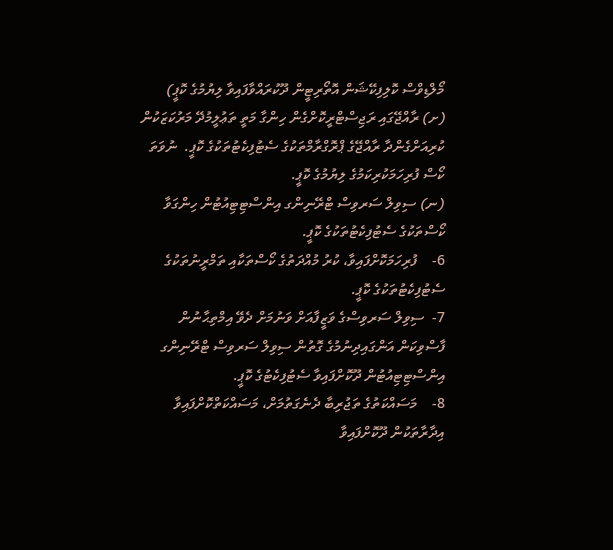މޯލްޑިވްސް ކޮލިފިކޭޝަން އޮތޯރިޓީން ދޫކުރައްވާފައިވާ ލިޔުމުގެ ކޮޕީ)
(ށ) ރާއްޖޭގައި ރަޖިސްޓްރީކޮށްގެން ހިންގާ މަތީ ތަޢުލީމުދޭ މަރުކަޒަކުން ކުރިއަށްގެންދާ ރާއްޖޭގެ ޕްރޮގްރާމްތަކުގެ ސެޓުފިކެޓުތަކުގެ ކޮޕީ.  ނުވަތަ ކޯސް ފުރިހަމަކުރިކަމުގެ ލިޔުމުގެ ކޮޕީ.
(ނ) ސިވިލް ސަރވިސް ޓްރޭނިންގ އިންސްޓިޓިއުޓުން ހިންގަވާ ކޯސްތަކުގެ ސެޓުފިކެޓުތަކުގެ ކޮޕީ.
6-    ފުރިހަމަކޮށްފައިވާ، ކުރު މުއްދަތުގެ ކޯސްތަކާއި ތަމްރީނުތަކުގެ ސެޓުފިކެޓުތަކުގެ ކޮޕީ.
7-  ސިވިލް ސަރވިސްގެ ވަޒީފާއަށް ވަނުމަށް ދެވޭ އިމްތިޙާނުން ފާސްވިކަން އަންގައިދިނުމުގެ ގޮތުން ސިވިލް ސަރވިސް ޓްރޭނިންގ އިންސްޓިޓިއުޓުން ދޫކޮށްފައިވާ ސެޓުފިކެޓުގެ ކޮޕީ.
8-    މަސައްކަތުގެ ތަޖުރިބާ ދެނެގަތުމަށް، މަސައްކަތްކޮށްފައިވާ އިދާރާތަކުން ދޫކޮށްފައިވާ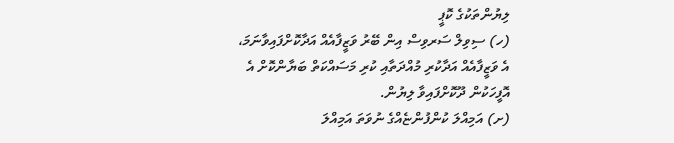ލިޔުންތަކުގެ ކޮޕީ
(ހ) ސިވިލް ސަރވިސް އިން ބޭރު ވަޒީފާއެއް އަދާކޮށްފައިވާނަމަ، އެ ވަޒީފާއެއް އަދާކުރި މުއްދަތާއި ކުރި މަސައްކަތް ބަޔާންކޮށް އެ އޮފީހަކުން ދޫކޮށްފައިވާ ލިޔުން.
(ށ) އަމިއްލަ ކުންފުންޏެއްގެ ނުވަތަ އަމިއްލަ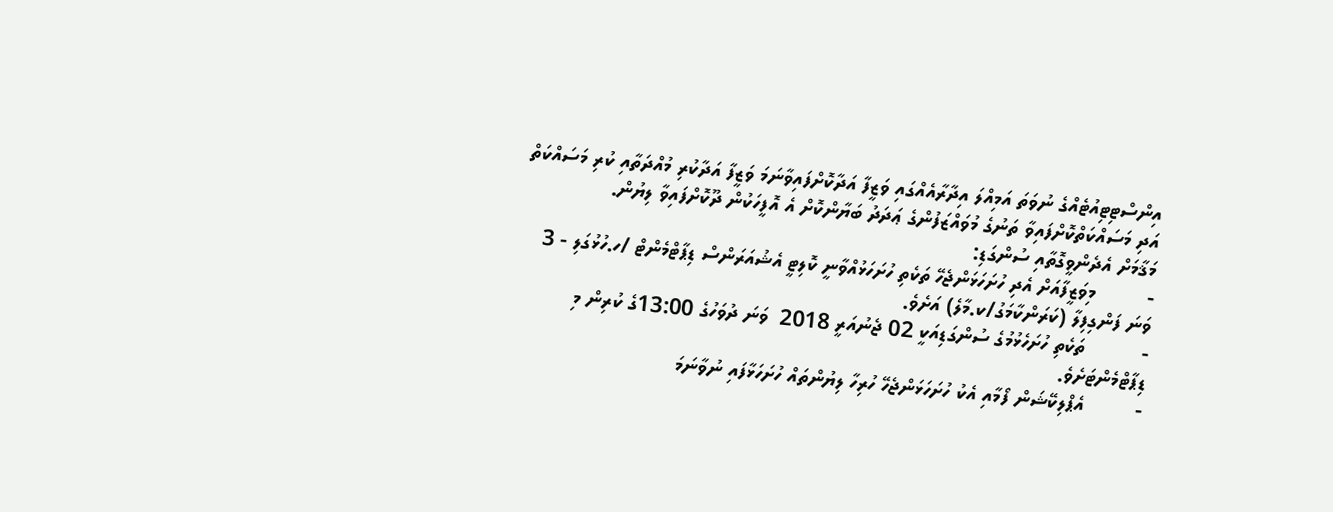އިންސްޓިޓިއުޓެއްގެ ނުވަތަ އަމިއްލަ އިދާރާއެއްގައި ވަޒީފާ އަދާކޮށްފައިވާނަމަ ވަޒީފާ އަދާކުރި މުއްދަތާއި ކުރި މަސައްކަތް އަދި މަސައްކަތްކޮށްފައިވާ ތަނުގެ މުވައްޒަފުންގެ ޢަދަދު ބަޔާންކޮށް އެ އޮފީހަކުން ދޫކޮށްފައިވާ ލިޔުން.
މަޤާމަށް އެދެންވީގޮތާއި ސުންގަޑި:
-         މިވަޒީފާއަށް އެދި ހުށަހަޅަންޖެހޭ ތަކެތި ހުށަހަޅުއްވާނީ ކޮލިޓީ އެޝުއަރަންސް ޑިޕާޓްމެންޓް /ހ.ހުޅުގަލި - 3 ވަނަ ފަންގިފިލާ (ކަރަންކާމަގު/ކ.މާލެ) އަށެވެ.
-          ތަކެތި ހުށަހެޅުމުގެ ސުންގަޑިއަކީ 02 ޖެނުއަރީ 2018  ވަނަ ދުވަހުގެ 13:00ގެ ކުރިން މި ޑިޕާޓްމެންޓަށެވެ.
-         އެޕްލިކޭޝަން ފޯމާއި އެކު ހުށަހަޅަންޖެހޭ ހުރިހާ ލިޔުންތައް ހުށަހަޅާފައި ނުވާނަމަ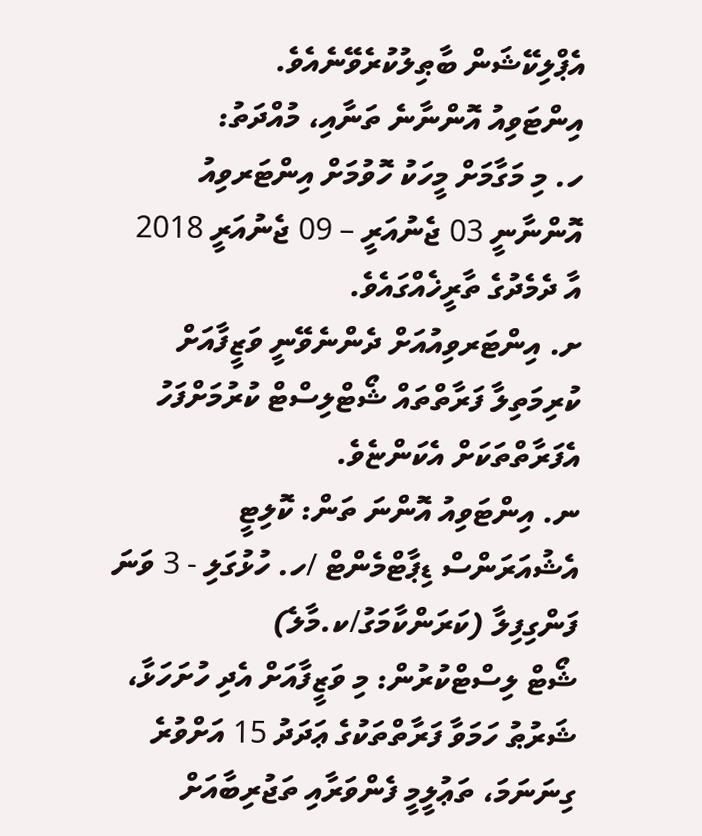އެޕްލިކޭޝަން ބާޠިލުކުރެވޭނެއެވެ.
އިންޓަވިއު އޮންނާނެ ތަނާއި، މުއްދަތު:
ހ. މި މަގާމަށް މީހަކު ހޮވުމަށް އިންޓަރވިއު އޮންނާނީ 03 ޖެނުއަރީ – 09 ޖެނުއަރީ 2018 އާ ދެމެދުގެ ތާރީޚެއްގައެވެ.
ށ. އިންޓަރވިއުއަށް ދެންނެވޭނީ ވަޒީފާއަށް ކުރިމަތިލާ ފަރާތްތައް ޝޯޓްލިސްޓް ކުރުމަށްފަހު އެފަރާތްތަކަށް އެކަންޏެވެ.
ނ. އިންޓަވިއު އޮންނަ ތަން: ކޮލިޓީ އެޝުއަރަންސް ޑިޕާޓްމެންޓް /ހ. ހުޅުގަލި - 3 ވަނަ ފަންގިފިލާ (ކަރަންކާމަގު/ކ.މާލެ)
ޝޯޓް ލިސްޓްކުރުން: މި ވަޒީފާއަށް އެދި ހުށަހަޅާ، ޝަރުޠު ހަމަވާ ފަރާތްތަކުގެ ޢަދަދު 15 އަށްވުރެ ގިނަނަމަ، ތަޢުލީމީ ފެންވަރާއި ތަޖުރިބާއަށް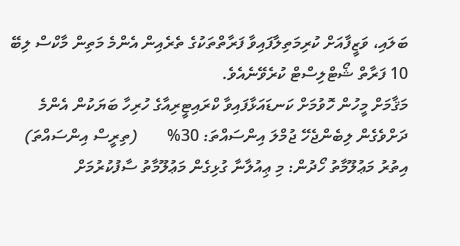ބަލައި، ވަޒީފާއަށް ކުރިމަތިލާފައިވާ ފަރާތްތަކުގެ ތެރެއިން އެންމެ މަތިން މާކްސް ލިބޭ 10 ފަރާތް ޝޯޓްލިސްޓް ކުރެވޭނެއެވެ.
މަޤާމަށް މީހުން ހޮވުމަށް ކަނޑައަޅާފައިވާ ކްރައިޓީރިއާގެ ހުރިހާ ބަޔަކުން އެންމެ ދަށްވެގެން ލިބެންޖެހޭ ޖުމްލަ އިންސައްތަ: 30%       (ތިރީސް އިންސައްތަ)
އިތުރު މަޢުލޫމާތު ހޯދުން: މި ޢިއުލާނާ ގުޅިގެން މަޢުލޫމާތު ސާފުކުރުމަށް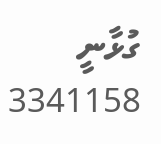ގުޅާނީ 3341158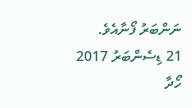ނަންބަރު ފޯނާއެވެ.
21 ޑިސެންބަރު 2017
ހޯދާ